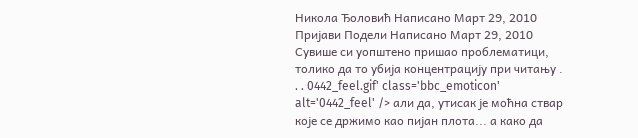Никола Ђоловић Написано Март 29, 2010 Пријави Подели Написано Март 29, 2010 Сувише си уопштено пришао проблематици, толико да то убија концентрацију при читању . . . 0442_feel.gif' class='bbc_emoticon' alt='0442_feel' /> али да, утисак је моћна ствар које се држимо као пијан плота... а како да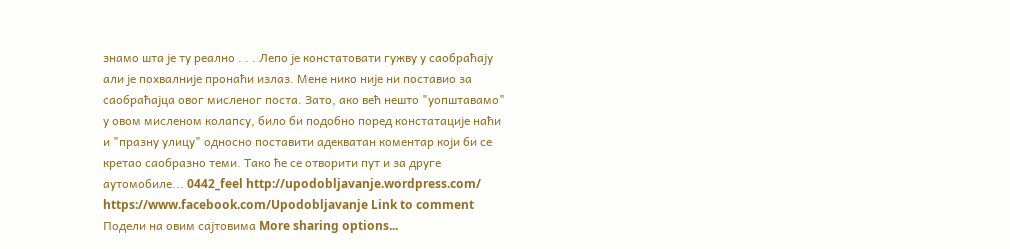знамо шта је ту реално . . . Лепо је констатовати гужву у саобраћају али је похвалније пронаћи излаз. Мене нико није ни поставио за саобраћајца овог мисленог поста. Зато, ако већ нешто "уопштавамо" у овом мисленом колапсу, било би подобно поред констатације наћи и "празну улицу" односно поставити адекватан коментар који би се кретао саобразно теми. Тако ће се отворити пут и за друге аутомобиле... 0442_feel http://upodobljavanje.wordpress.com/ https://www.facebook.com/Upodobljavanje Link to comment Подели на овим сајтовима More sharing options...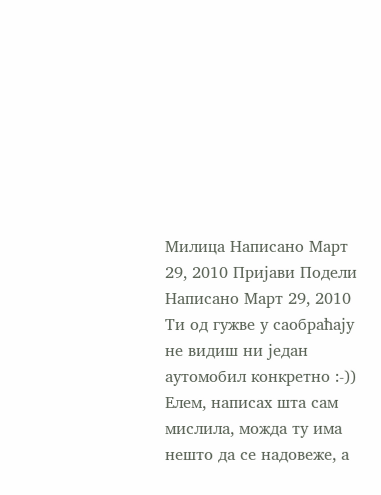Милица Написано Март 29, 2010 Пријави Подели Написано Март 29, 2010 Ти од гужве у саобраћају не видиш ни један аутомобил конкретно :-)) Елем, написах шта сам мислила, можда ту има нешто да се надовеже, а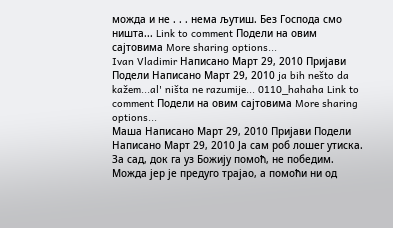можда и не . . . нема љутиш. Без Господа смо ништа... Link to comment Подели на овим сајтовима More sharing options...
Ivan Vladimir Написано Март 29, 2010 Пријави Подели Написано Март 29, 2010 ja bih nešto da kažem...al' ništa ne razumije... 0110_hahaha Link to comment Подели на овим сајтовима More sharing options...
Маша Написано Март 29, 2010 Пријави Подели Написано Март 29, 2010 Ја сам роб лошег утиска. За сад, док га уз Божију помоћ, не победим. Можда јер је предуго трајао, а помоћи ни од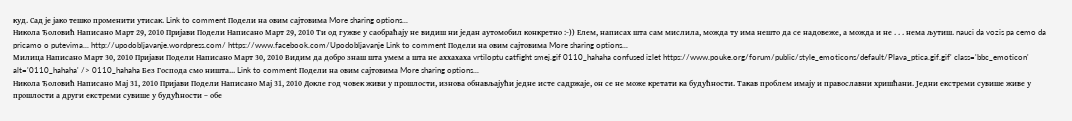куд. Сад је јако тешко променити утисак. Link to comment Подели на овим сајтовима More sharing options...
Никола Ђоловић Написано Март 29, 2010 Пријави Подели Написано Март 29, 2010 Ти од гужве у саобраћају не видиш ни један аутомобил конкретно :-)) Елем, написах шта сам мислила, можда ту има нешто да се надовеже, а можда и не . . . нема љутиш. nauci da vozis pa cemo da pricamo o putevima... http://upodobljavanje.wordpress.com/ https://www.facebook.com/Upodobljavanje Link to comment Подели на овим сајтовима More sharing options...
Милица Написано Март 30, 2010 Пријави Подели Написано Март 30, 2010 Видим да добро знаш шта умем а шта не аххахаха vrtiloptu catfight smej.gif 0110_hahaha confused izlet https://www.pouke.org/forum/public/style_emoticons/default/Plava_ptica.gif.gif' class='bbc_emoticon' alt='0110_hahaha' /> 0110_hahaha Без Господа смо ништа... Link to comment Подели на овим сајтовима More sharing options...
Никола Ђоловић Написано Мај 31, 2010 Пријави Подели Написано Мај 31, 2010 Докле год човек живи у прошлости, изнова обнављајући једне исте садржаје, он се не може кретати ка будућности. Такав проблем имају и православни хришћани. Једни екстреми сувише живе у прошлости а други екстреми сувише у будућности – обе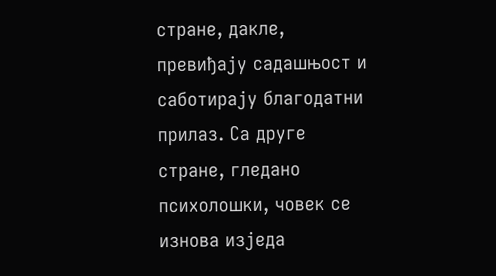стране, дакле, превиђају садашњост и саботирају благодатни прилаз. Са друге стране, гледано психолошки, човек се изнова изједа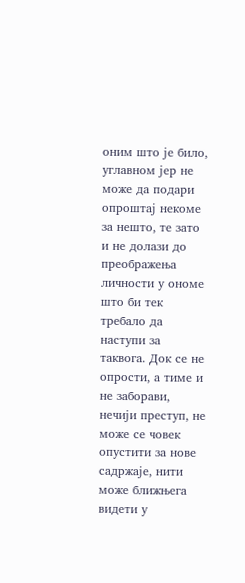оним што је било, углавном јер не може да подари опроштај некоме за нешто, те зато и не долази до преображења личности у ономе што би тек требало да наступи за таквога. Док се не опрости, а тиме и не заборави, нечији преступ, не може се човек опустити за нове садржаје, нити може ближњега видети у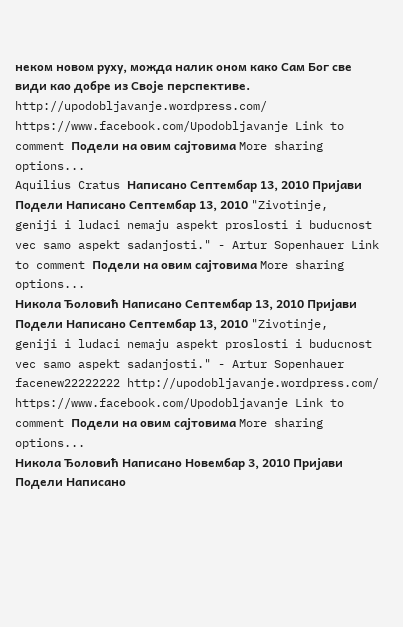неком новом руху, можда налик оном како Сам Бог све види као добре из Своје перспективе. http://upodobljavanje.wordpress.com/ https://www.facebook.com/Upodobljavanje Link to comment Подели на овим сајтовима More sharing options...
Aquilius Cratus Написано Септембар 13, 2010 Пријави Подели Написано Септембар 13, 2010 "Zivotinje, geniji i ludaci nemaju aspekt proslosti i buducnost vec samo aspekt sadanjosti." - Artur Sopenhauer Link to comment Подели на овим сајтовима More sharing options...
Никола Ђоловић Написано Септембар 13, 2010 Пријави Подели Написано Септембар 13, 2010 "Zivotinje, geniji i ludaci nemaju aspekt proslosti i buducnost vec samo aspekt sadanjosti." - Artur Sopenhauer facenew22222222 http://upodobljavanje.wordpress.com/ https://www.facebook.com/Upodobljavanje Link to comment Подели на овим сајтовима More sharing options...
Никола Ђоловић Написано Новембар 3, 2010 Пријави Подели Написано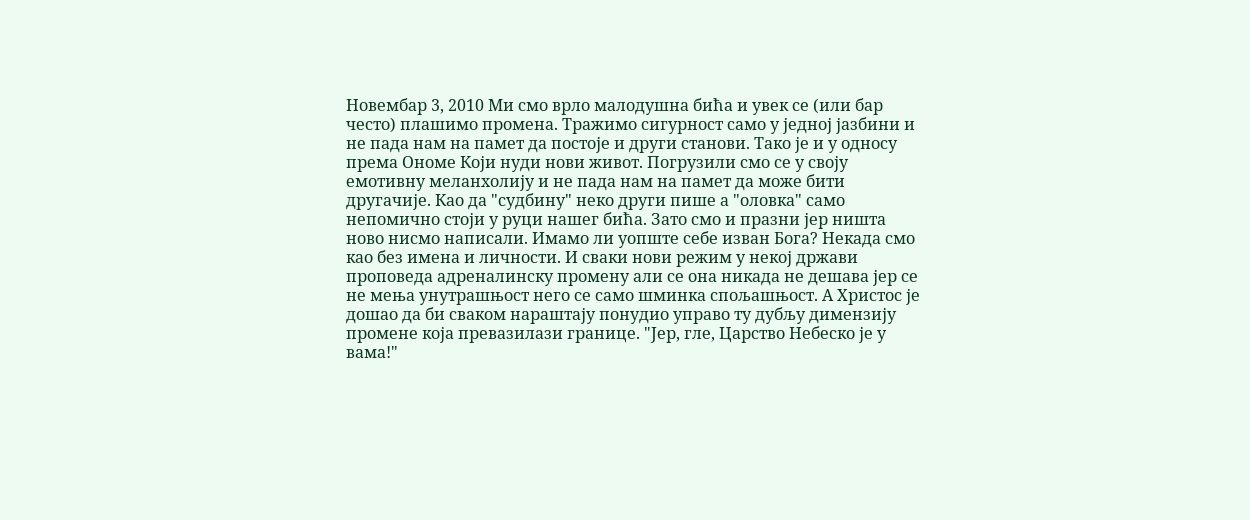Новембар 3, 2010 Ми смо врло малодушна бића и увек се (или бар често) плашимо промена. Тражимо сигурност само у једној јазбини и не пада нам на памет да постоје и други станови. Тако је и у односу према Ономе Који нуди нови живот. Погрузили смо се у своју емотивну меланхолију и не пада нам на памет да може бити другачије. Као да "судбину" неко други пише а "оловка" само непомично стоји у руци нашег бића. Зато смо и празни јер ништа ново нисмо написали. Имамо ли уопште себе изван Бога? Некада смо као без имена и личности. И сваки нови режим у некој држави проповеда адреналинску промену али се она никада не дешава јер се не мења унутрашњост него се само шминка спољашњост. А Христос је дошао да би сваком нараштају понудио управо ту дубљу димензију промене која превазилази границе. "Јер, гле, Царство Небеско је у вама!"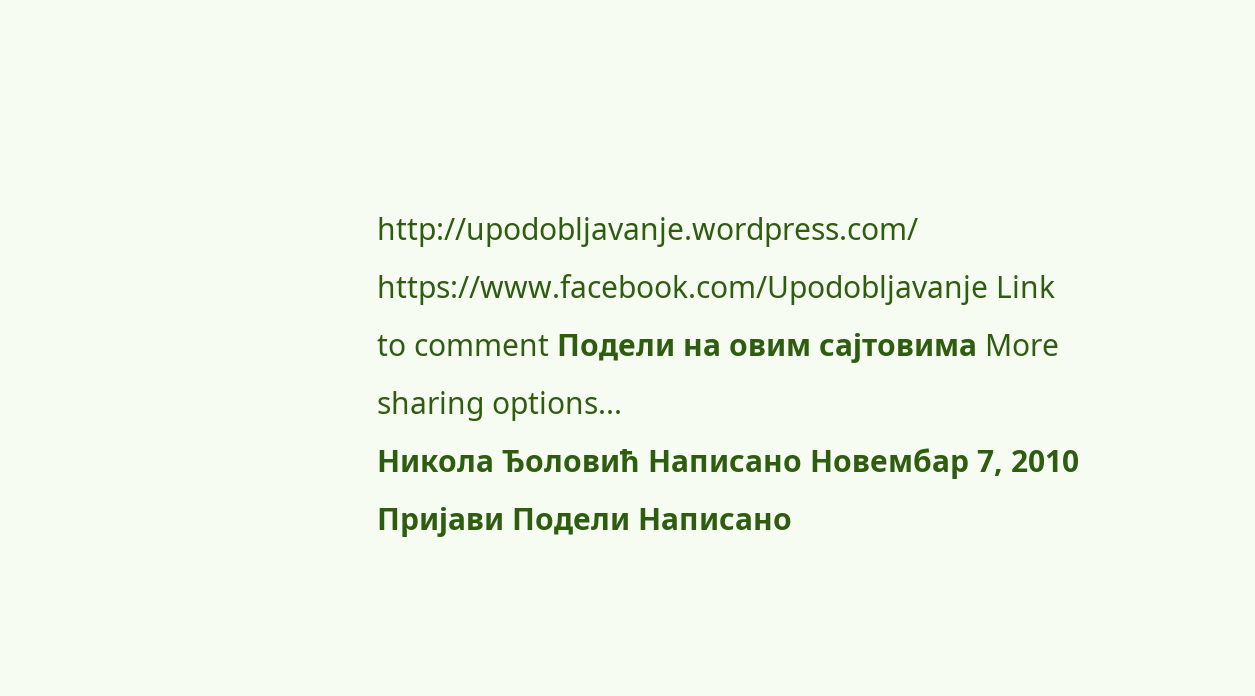http://upodobljavanje.wordpress.com/ https://www.facebook.com/Upodobljavanje Link to comment Подели на овим сајтовима More sharing options...
Никола Ђоловић Написано Новембар 7, 2010 Пријави Подели Написано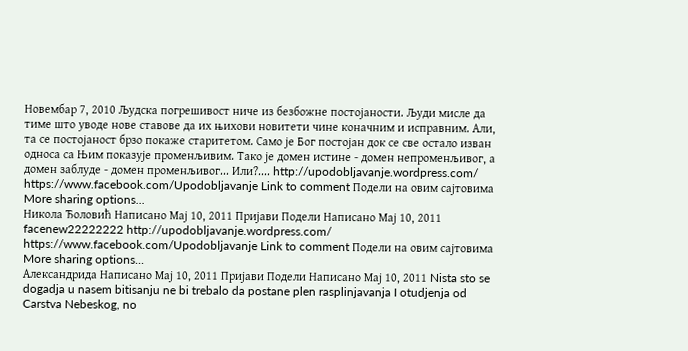Новембар 7, 2010 Људска погрешивост ниче из безбожне постојаности. Људи мисле да тиме што уводе нове ставове да их њихови новитети чине коначним и исправним. Али, та се постојаност брзо покаже старитетом. Само је Бог постојан док се све остало изван односа са Њим показује променљивим. Тако је домен истине - домен непроменљивог, а домен заблуде - домен променљивог... Или?.... http://upodobljavanje.wordpress.com/ https://www.facebook.com/Upodobljavanje Link to comment Подели на овим сајтовима More sharing options...
Никола Ђоловић Написано Мај 10, 2011 Пријави Подели Написано Мај 10, 2011 facenew22222222 http://upodobljavanje.wordpress.com/ https://www.facebook.com/Upodobljavanje Link to comment Подели на овим сајтовима More sharing options...
Александрида Написано Мај 10, 2011 Пријави Подели Написано Мај 10, 2011 Nista sto se dogadja u nasem bitisanju ne bi trebalo da postane plen rasplinjavanja I otudjenja od Carstva Nebeskog, no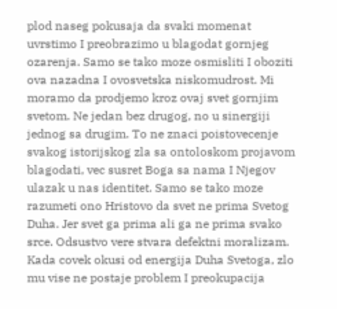plod naseg pokusaja da svaki momenat uvrstimo I preobrazimo u blagodat gornjeg ozarenja. Samo se tako moze osmisliti I oboziti ova nazadna I ovosvetska niskomudrost. Mi moramo da prodjemo kroz ovaj svet gornjim svetom. Ne jedan bez drugog, no u sinergiji jednog sa drugim. To ne znaci poistovecenje svakog istorijskog zla sa ontoloskom projavom blagodati, vec susret Boga sa nama I Njegov ulazak u nas identitet. Samo se tako moze razumeti ono Hristovo da svet ne prima Svetog Duha. Jer svet ga prima ali ga ne prima svako srce. Odsustvo vere stvara defektni moralizam. Kada covek okusi od energija Duha Svetoga, zlo mu vise ne postaje problem I preokupacija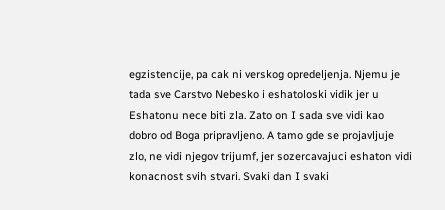egzistencije, pa cak ni verskog opredeljenja. Njemu je tada sve Carstvo Nebesko i eshatoloski vidik jer u Eshatonu nece biti zla. Zato on I sada sve vidi kao dobro od Boga pripravljeno. A tamo gde se projavljuje zlo, ne vidi njegov trijumf, jer sozercavajuci eshaton vidi konacnost svih stvari. Svaki dan I svaki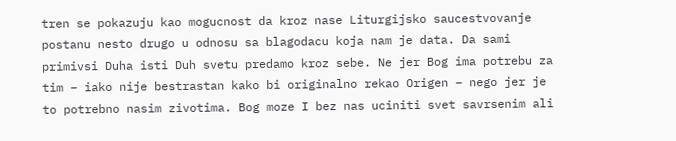tren se pokazuju kao mogucnost da kroz nase Liturgijsko saucestvovanje postanu nesto drugo u odnosu sa blagodacu koja nam je data. Da sami primivsi Duha isti Duh svetu predamo kroz sebe. Ne jer Bog ima potrebu za tim – iako nije bestrastan kako bi originalno rekao Origen – nego jer je to potrebno nasim zivotima. Bog moze I bez nas uciniti svet savrsenim ali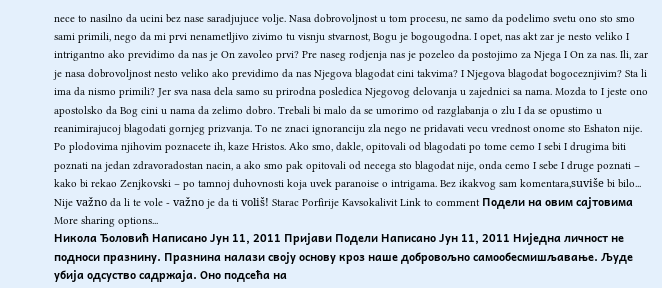nece to nasilno da ucini bez nase saradjujuce volje. Nasa dobrovoljnost u tom procesu, ne samo da podelimo svetu ono sto smo sami primili, nego da mi prvi nenametljivo zivimo tu visnju stvarnost, Bogu je bogougodna. I opet, nas akt zar je nesto veliko I intrigantno ako previdimo da nas je On zavoleo prvi? Pre naseg rodjenja nas je pozeleo da postojimo za Njega I On za nas. Ili, zar je nasa dobrovoljnost nesto veliko ako previdimo da nas Njegova blagodat cini takvima? I Njegova blagodat bogoceznjivim? Sta li ima da nismo primili? Jer sva nasa dela samo su prirodna posledica Njegovog delovanja u zajednici sa nama. Mozda to I jeste ono apostolsko da Bog cini u nama da zelimo dobro. Trebali bi malo da se umorimo od razglabanja o zlu I da se opustimo u reanimirajucoj blagodati gornjeg prizvanja. To ne znaci ignoranciju zla nego ne pridavati vecu vrednost onome sto Eshaton nije. Po plodovima njihovim poznacete ih, kaze Hristos. Ako smo, dakle, opitovali od blagodati po tome cemo I sebi I drugima biti poznati na jedan zdravoradostan nacin, a ako smo pak opitovali od necega sto blagodat nije, onda cemo I sebe I druge poznati – kako bi rekao Zenjkovski – po tamnoj duhovnosti koja uvek paranoise o intrigama. Bez ikakvog sam komentara,suviše bi bilo... Nije važno da li te vole - važno je da ti voliš! Starac Porfirije Kavsokalivit Link to comment Подели на овим сајтовима More sharing options...
Никола Ђоловић Написано Јун 11, 2011 Пријави Подели Написано Јун 11, 2011 Ниједна личност не подноси празнину. Празнина налази своју основу кроз наше добровољно самообесмишљавање. Људе убија одсуство садржаја. Оно подсећа на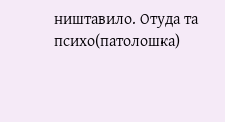ништавило. Отуда та психо(патолошка)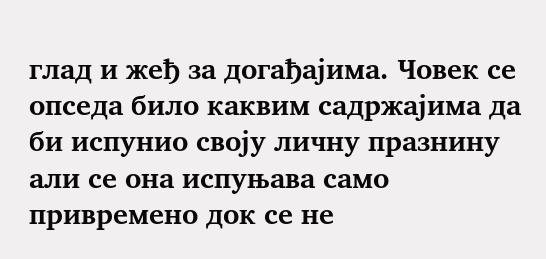глад и жеђ за догађајима. Човек се опседа било каквим садржајима да би испунио своју личну празнину али се она испуњава само привремено док се не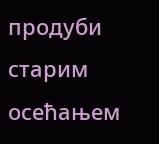продуби старим осећањем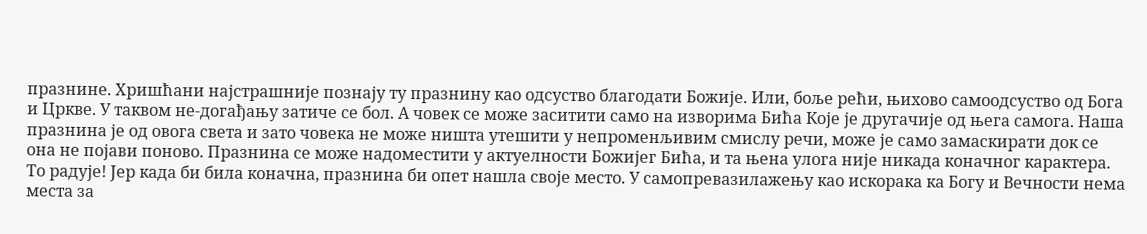празнине. Хришћани најстрашније познају ту празнину као одсуство благодати Божије. Или, боље рећи, њихово самоодсуство од Бога и Цркве. У таквом не-догађању затиче се бол. А човек се може заситити само на изворима Бића Које је другачије од њега самога. Наша празнина је од овога света и зато човека не може ништа утешити у непроменљивим смислу речи, може је само замаскирати док се она не појави поново. Празнина се може надоместити у актуелности Божијег Бића, и та њена улога није никада коначног карактера. То радује! Јер када би била коначна, празнина би опет нашла своје место. У самопревазилажењу као искорака ка Богу и Вечности нема места за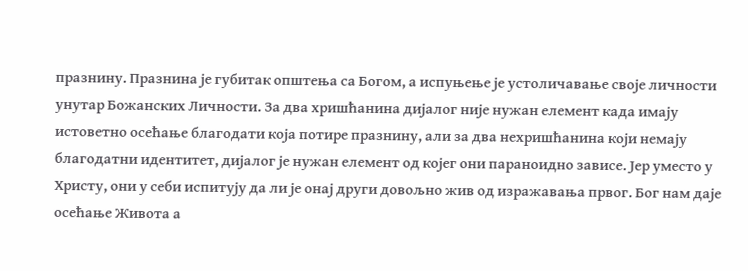празнину. Празнина је губитак општења са Богом, а испуњење је устоличавање своје личности унутар Божанских Личности. За два хришћанина дијалог није нужан елемент када имају истоветно осећање благодати која потире празнину, али за два нехришћанина који немају благодатни идентитет, дијалог је нужан елемент од којег они параноидно зависе. Јер уместо у Христу, они у себи испитују да ли је онај други довољно жив од изражавања првог. Бог нам даје осећање Живота а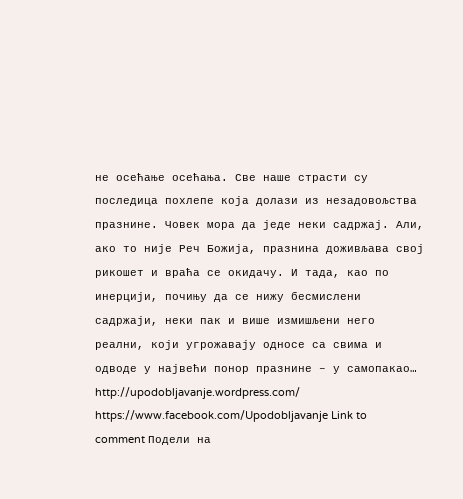не осећање осећања. Све наше страсти су последица похлепе која долази из незадовољства празнине. Човек мора да једе неки садржај. Али, ако то није Реч Божија, празнина доживљава свој рикошет и враћа се окидачу. И тада, као по инерцији, почињу да се нижу бесмислени садржаји, неки пак и више измишљени него реални, који угрожавају односе са свима и одводе у највећи понор празнине – у самопакао… http://upodobljavanje.wordpress.com/ https://www.facebook.com/Upodobljavanje Link to comment Подели на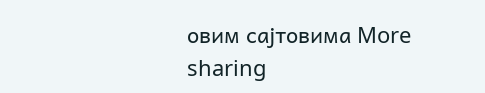овим сајтовима More sharing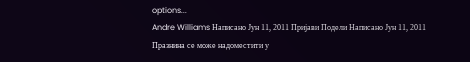options...
Andre Williams Написано Јун 11, 2011 Пријави Подели Написано Јун 11, 2011 Празнина се може надоместити у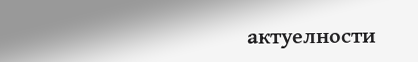актуелности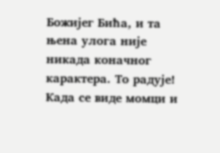Божијег Бића, и та њена улога није никада коначног карактера. То радује! Када се виде момци и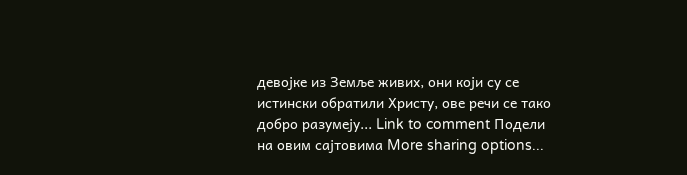девојке из Земље живих, они који су се истински обратили Христу, ове речи се тако добро разумеју... Link to comment Подели на овим сајтовима More sharing options...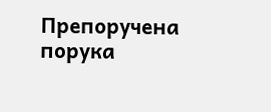Препоручена порука